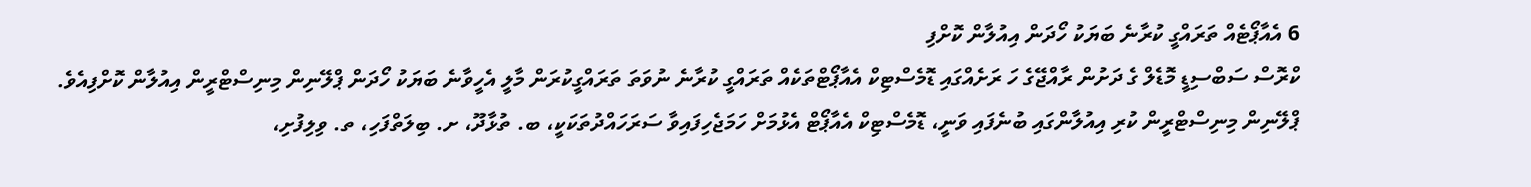6 އެއާޕޯޓެއް ތަރައްގީ ކުރާނެ ބަޔަކު ހޯދަން އިއުލާން ކޮށްފި
ކްރޮސް ސަބްސިޑީ މޮޑެލް ގެ ދަށުން ރާއްޖޭގެ ހަ ރަށެއްގައި ޑޮމެސްޓިކް އެއާޕޯޓްތަކެއް ތަރައްގީ ކުރާނެ ނުވަތަ ތަރައްގީކުރަން މާލީ އެހީވާނެ ބަޔަކު ހޯދަން ޕްލޭނިން މިނިސްޓްރީން އިއުލާން ކޮށްފިއެވެ.
ޕްލޭނިން މިނިސްޓްރީން ކުރި އިއުލާންގައި ބުނެފައި ވަނީ، ޑޮމެސްޓިކް އެއާޕޯޓް އެޅުމަށް ހަމަޖެހިފައިވާ ސަރަހައްދުތަކަކީ، ބ. ތުޅާދޫ، ށ. ބިލަތްފަހި، ތ. ވިލިފުށި،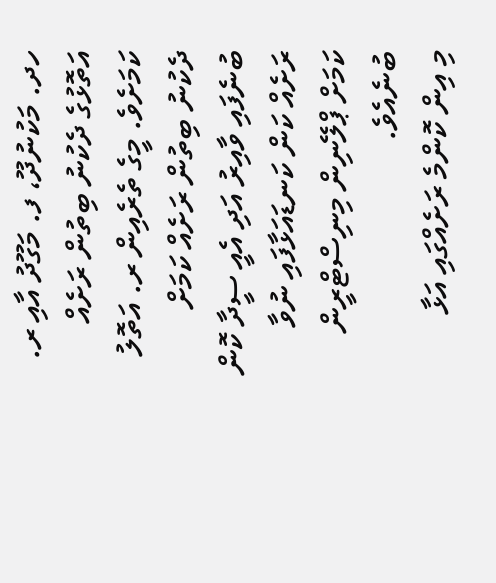ހދ. މަކުނުދޫ، ފ. މަގޫދު އާއި ރ. އަތޮޅުގެ ދެކުނު ބިތުން ރަށެއް ކަމަށެވެ. މީގެ ތެރެއިން ރ. އަތޮލު ދެކުނު ބިތުން ރަށެއް ކަމަށް ބުނެފައި ވާއިރު އަދި އެއީ ސީދާ ކޮން ރަށެއް ކަން ކަނޑައަޅާފައި ނުވާ ކަމަށް ޕްލޭނިން މިނިސްޓްރީން ބުނެއެވެ.
މި އިން ކޮންމެ ރަށެއްގައި އަޅާ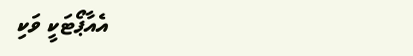އެއާޕޯޓަކީ ވަކި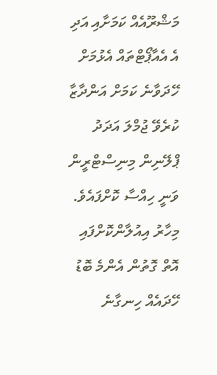މަޝްރޫއެއް ކަމަށާއި އަދި އެ އެއާޕޯޓްތައް އެޅުމަށް ހޭދަވާނެ ކަމަށް އަންދާޒާ ކުރެވޭ ޖުމްލަ އަދަދު ޕްލޭނިން މިނިސްޓްރީން ވަނީ ހިއްސާ ކޮށްފައެވެ.
މިހާރު އިއުލާންކޮށްފައި އޮތް ގޮތުން އެންމެ ބޮޑު ހޭދައެއް ހިނގާނެ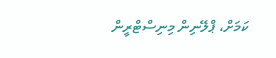ކަމަށް، ޕްލޭނިން މިނިސްޓްރީން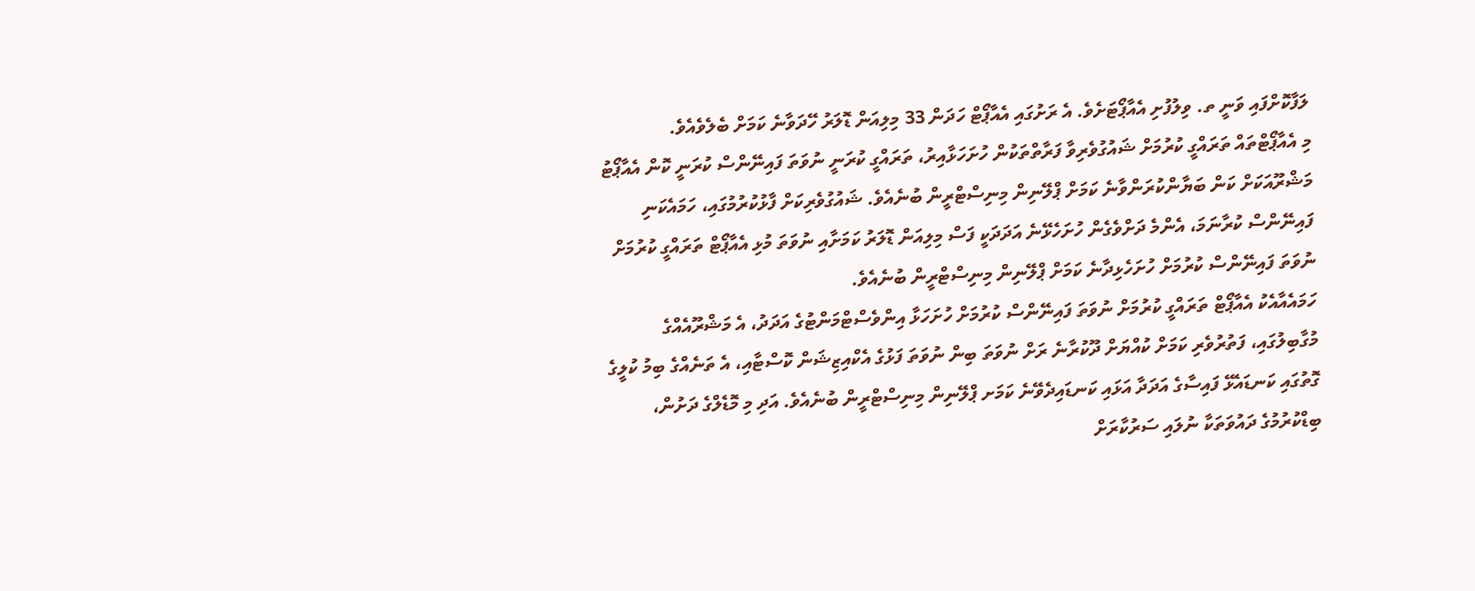ލަފާކޮށްފައި ވަނީ ތ. ވިލުފުށި އެއާޕޯޓަށެވެ. އެ ރަށުގައި އެއާޕޯޓް ހަދަން 33 މިލިއަން ޑޮލަރު ހޭދަވާނެ ކަމަށް ބެލެވެއެވެ.
މި އެއާޕޯޓްތައް ތަރައްގީ ކުރުމަށް ޝައުގުވެރިވާ ފަރާތްތަކުން ހުށަހަޅާއިރު، ތަރައްގީ ކުރަނީ ނުވަތަ ފައިނޭންސް ކުރަނީ ކޮން އެއާޕޯޓު މަޝްރޫއަކަށް ކަން ބަޔާންކުރަންވާނެ ކަމަށް ޕްލޭނިން މިނިސްޓްރީން ބުނެއެވެ. ޝައުގުވެރިކަށް ފާޅުކުރުމުގައި، ހަމައެކަނި ފައިނޭންސް ކުރާނަމަ، އެންމެ ދަށްވެގެން ހުށަހެޅޭނެ އަދަދަކީ ފަސް މިލިއަން ޑޮލަރު ކަމަށާއި ނުވަތަ މުޅި އެއާޕޯޓް ތަރައްގީ ކުރުމަށް ނުވަތަ ފައިނޭންސް ކުރުމަށް ހުށަހެޅިދާނެ ކަމަށް ޕްލޭނިން މިނިސްޓްރީން ބުނެއެވެ.
ހަމައެއާއެކު އެއާޕޯޓް ތަރައްގީ ކުރުމަށް ނުވަތަ ފައިނޭންސް ކުރުމަށް ހުށަހަޅާ އިންވެސްޓްމަންޓުގެ އަދަދު، އެ މަޝްރޫއެއްގެ މުގާބިލުގައި، ފަތުރުވެރި ކަމަށް ކުއްޔަށް ދޫކުރާނެ ރަށް ނުވަތަ ބިން ނުވަތަ ފަޅުގެ އެކްއިޒިޝަން ކޮސްޓާއި، އެ ތަނެއްގެ ބިމު ކުލީގެ ގޮތުގައި ކަނޑައެޅޭ ފައިސާގެ އަދަދާ އަޅައި ކަނޑައިދެވޭނެ ކަމަށ ޕްލޭނިން މިނިސްޓްރީން ބުނެއެވެ. އަދި މި މޮޑެލްގެ ދަށުން، ބިޑްކުރުމުގެ ދައުވަތަކާ ނުލައި ސަރުކާރަށް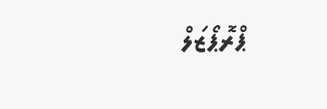ޕްރޮޕޯޒަލް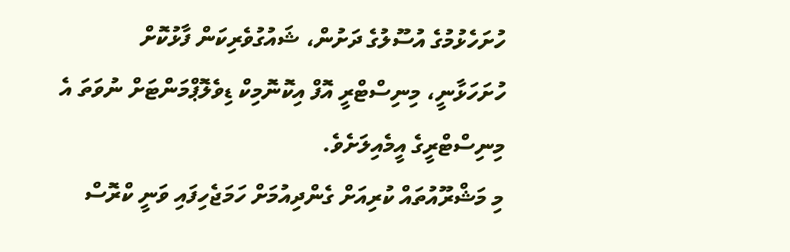ހުށަހެޅުމުގެ އުސޫލުގެ ދަށުން، ޝައުގުވެރިކަން ފާޅުކޮށް ހުށަހަޅާނީ، މިނިސްޓްރީ އޮފް އިކޮނޮމިކް ޑިވެލޮޕްމަންޓަށް ނުވަތަ އެ މިނިސްޓްރީގެ އީމެއިލަށެވެ.
މި މަޝްރޫއުތައް ކުރިއަށް ގެންދިއުމަށް ހަމަޖެހިފައި ވަނީ ކްރޮސް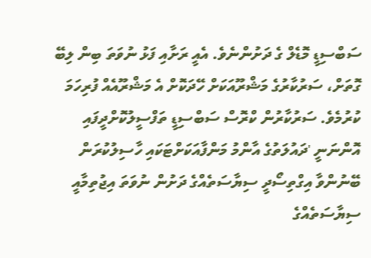ސަބްސިޑީ މޮޑެލް ގެ ދަށުންނެވެ. އެއީ ރަށާއި ފަޅު ނުވަތަ ބިން ލިބޭ ގޮތަށް، ސަރުކާރުގެ މަޝްރޫއަކަށް ހޭދަކޮށް އެ މަޝްރޫއެއް ފުރިހަމަ ކުރުމެވެ. ސަރުކާރުން ކްރޮސް ސަބްސިޑީ ތަފްސީލުކޮށްދީފައި އޮންނަނީ 'ދައުލަތުގެ އާންމު މަންފާއަކަށްޓަކައި ހާސިލުކުރަން ބޭނުންވާ އިގްތިސޯދީ ސިޔާސަތެއްގެ ދަށުން ނުވަތަ އިޖުތިމާއީ ސިޔާސަތެއްގެ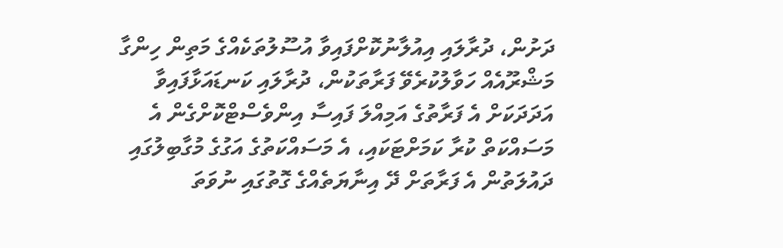ދަށުން، ދުރާލައި އިއުލާނުކޮށްފައިވާ އުސޫލުތަކެއްގެ މަތިން ހިންގާ މަޝްރޫއެއް ހަވާލުކުރެވޭ ފަރާތަކުން، ދުރާލައި ކަނޑައަޅާފައިވާ އަދަދަކަށް އެ ފަރާތުގެ އަމިއްލަ ފައިސާ އިންވެސްޓްކޮށްގެން އެ މަސައްކަތް ކުރާ ކަމަށްޓަކައި، އެ މަސައްކަތުގެ އަގުގެ މުގާބިލުގައި ދައުލަތުން އެ ފަރާތަށް ދޭ އިނާޔަތެއްގެ ގޮތުގައި ނުވަތަ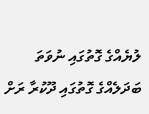ލުޔެއްގެ ގޮތުގައި ނުވަތަ ބަދަލެއްގެ ގޮތުގައި ދޫކުރާ ރަށް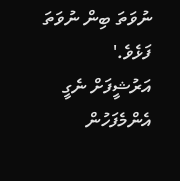ނުވަތަ ބިން ނުވަތަ ފަޅެވެ.'
އަރުޝީފަށް ނެގީ
އެންމެފަހުން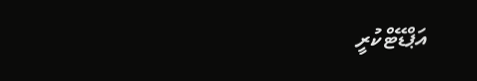އަޕްޑޭޓްކުރީ